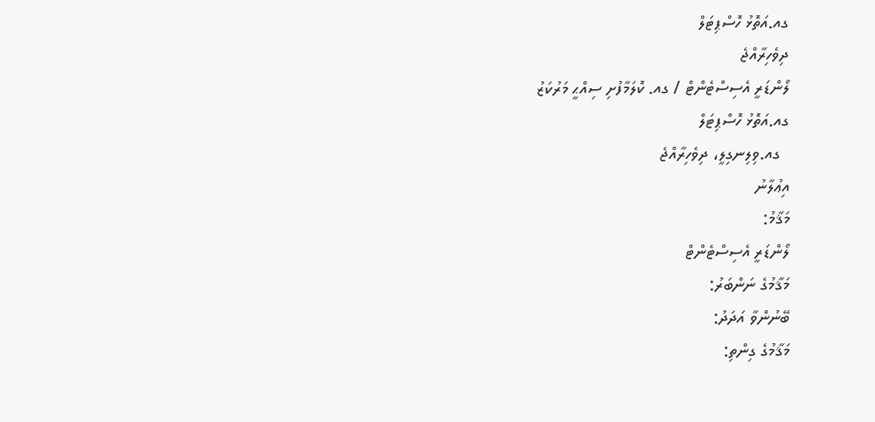ގއ.އަތޮޅު ހޮސްޕިޓަލް
ދިވެހިރާއްޖެ
ލޯންޑަރީ އެސިސްޓެންޓް / ގއ. ކޮލަމާފުށި ސިއްޙީ މަރުކަޒު
ގއ.އަތޮޅު ހޮސްޕިޓަލް
  ގއ.ވިލިނގިލީ، ދިވެހިރާއްޖެ
އިޢުލާނު
މަޤާމު:
ލޯންޑަރީ އެސިސްޓެންޓް
މަޤާމުގެ ނަންބަރު:
ބޭނުންވާ އަދަދު:
މަޤާމުގެ ގިންތި: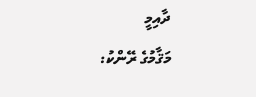ދާއިމީ
މަޤާމުގެ ރޭންކު: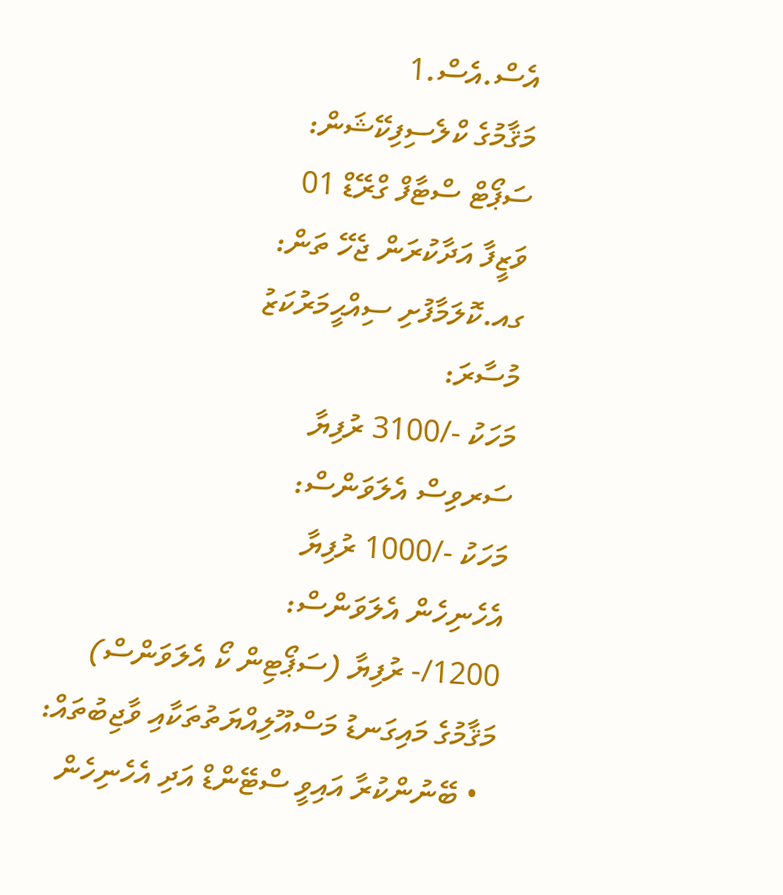އެސް.އެސް.1
މަޤާމުގެ ކްލެސިފިކޭޝަން:
ސަޕޯޓް ސްޓާފް ގްރޭޑް 01
ވަޒީފާ އަދާކުރަން ޖެހޭ ތަން:
ގއ.ކޮލަމާފުށި ސިއްޙީމަރުކަޒު
މުސާރަ:
މަހަކު -/3100 ރުފިޔާ
ސަރވިސް އެލަވަންސް:
މަހަކު -/1000 ރުފިޔާ
އެހެނިހެން އެލަވަންސް:
1200/- ރުފިޔާ (ސަޕޯޓިން ކޯ އެލަވަންސް)
މަޤާމުގެ މައިގަނޑު މަސްއޫލިއްޔަތުތަކާއި ވާޖިބުތައް:
  • ބޭނުންކުރާ އައިވީ ސްޓޭންޑް އަދި އެހެނިހެން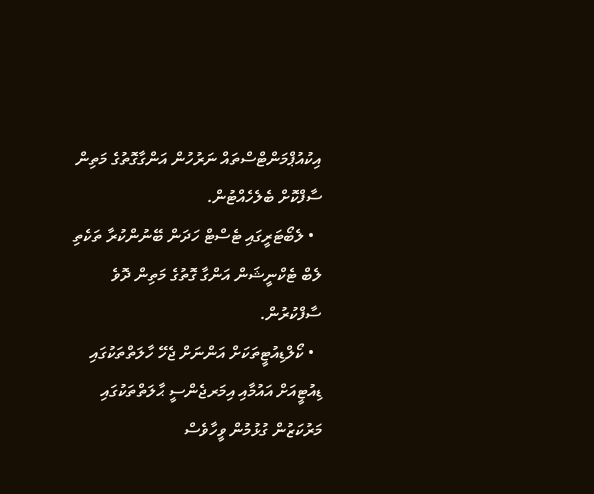އިކުއުޕްމަންޓްސްތައް ނަރުހުން އަންގާގޮތުގެ މަތިން ސާފްކޮށް ބެލެހެއްޓުން.
  • ލެބޯޓަރީގައި ޓެސްޓް ހަދަން ބޭނުންކުރާ ތަކެތި ލެބް ޓެކްނީޝަން އަންގާ ގޮތުގެ މަތިން ދޮވެ ސާފްކުރުން.
  • ކޯލްޑިއުޓީތަކަށް އަންނަށް ޖެހޭ ހާލަތްތަކުގައި ޑިއުޓީއަށް އައުމާއި އިމަރޖެންސީ ޙާލަތްތަކުގައި މަރުކަޒުން ގުޅުމުން ވީހާވެސް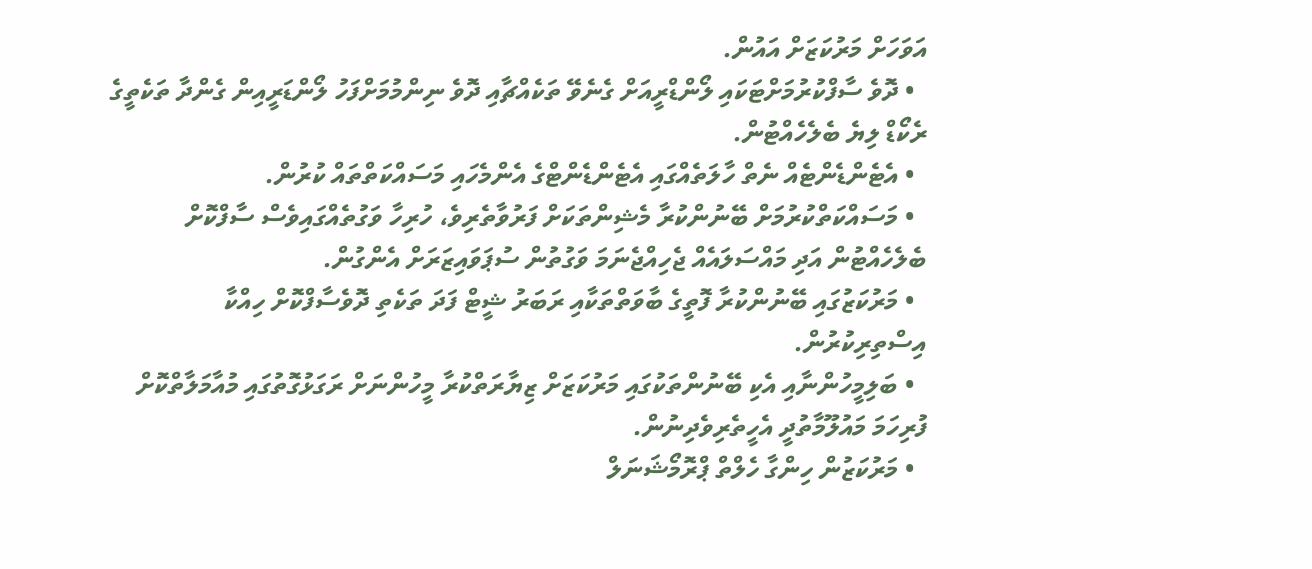އަވަހަށް މަރުކަޒަށް އައުން.
  • ދޮވެ ސާފްކުރުމަށްޓަކައި ލޯންޑްރީއަށް ގެނެވޭ ތަކެއްޗާއި ދޮވެ ނިންމުމަށްފަހު ލޯންޑަރީއިން ގެންދާ ތަކެތީގެ ރެކޯޑް ލިޔެ ބެލެހެއްޓުން.
  • އެޓެންޑެންޓެއް ނެތް ހާލަތެއްގައި އެޓެންޑެންޓްގެ އެންމެހައި މަސައްކަތްތައް ކުރުން.
  • މަސައްކަތްކުރުމަށް ބޭނުންކުރާ މެޝިންތަކަށް ފަރުވާތެރިވެ، ހުރިހާ ވަގުތެއްގައިވެސް ސާފްކޮށް ބެލެހެއްޓުން އަދި މައްސަލައެއް ޖެހިއްޖެނަމަ ވަގުތުން ސުޕަވައިޒަރަށް އެންގުން.
  • މަރުކަޒުގައި ބޭނުންކުރާ ފޮތީގެ ބާވަތްތަކާއި ރަބަރު ޝީޓް ފަދަ ތަކެތި ދޮވެސާފްކޮށް ހިއްކާ އިސްތިރިކުރުން.
  • ބަލިމީހުންނާއި އެކި ބޭނުންތަކުގައި މަރުކަޒަށް ޒިޔާރަތްކުރާ މީހުންނަށް ރަގަޅުގޮތުގައި މުއާމަލާތްކޮށް ފުރިހަމަ މައުލޫމާތުދީ އެހީތެރިވެދިނުން.
  • މަރުކަޒުން ހިންގާ ހެލްތް ޕްރޮމޯޝަނަލް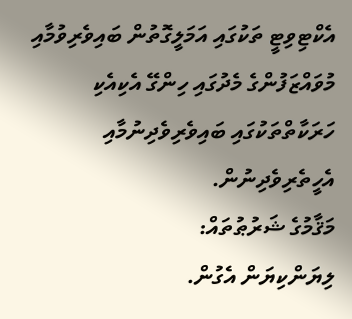އެކްޓިވިޓީ ތަކުގައި އަމަލީގޮތުން ބައިވެރިވުމާއި މުވައްޒަފުންގެ މެދުގައި ހިންގޭ އެކިއެކި ހަރަކާތްތަކުގައި ބައިވެރިވެދިނުމާއި އެހީތެރިވެދިނުން.
މަޤާމުގެ ޝަރުޠުތައް:
ލިޔަންކިޔަން އެގުން.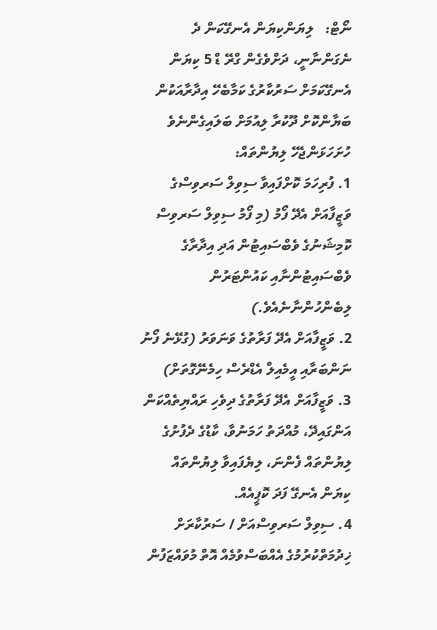ނޯޓް:   ލިޔަންކިޔަން އެނގޭކަން ދެ ނެގަންނާނީ، ދަށްވެގެން ގްރޭ ޑް 5 ކިޔަން އެނގޭކަމަށް ސަރުކާރުގެ ކަމާބެހޭ އިދާރާއަކުން ބަޔާންކޮށް ދޫކުރާ ލިއުމަށް ބަލައިގެންނެވެ
ހުށަހަޅަންޖެހޭ ލިޔުންތައް:
1. ފުރިހަމަ ކޮށްފައިވާ ސިވިލް ސަރވިސްގެ ވަޒީފާއަށް އެދޭ ފޯމު (މި ފޯމު ސިވިލް ސަރވިސް ކޮމިޝަނުގެ ވެބްސައިޓުން އަދި އިދާރާގެ ވެބްސައިޓުންނާއި ކައުންޓަރުން ލިބެންހުންނާނެއެވެ.)
2. ވަޒީފާއަށް އެދޭ ފަރާތުގެ ވަނަވަރު (ގުޅޭނެ ފޯނު ނަންބަރާއި އީމެއިލް އެޑްރެސް ހިމެނޭގޮތަށް)
3. ވަޒީފާއަށް އެދޭ ފަރާތުގެ ދިވެހި ރައްޔިތެއްކަން އަންގައިދޭ، މުއްދަތު ހަމަނުވާ، ކާޑުގެ ދެފުށުގެ ލިޔުންތައް ފެންނަ، ލިޔެފައިވާ ލިޔުންތައް ކިޔަން އެނގޭ ފަދަ ކޮޕީއެއް.
4. ސިވިލް ސަރވިސްއަށް / ސަރުކާރަށް ޚިދުމަތްކުރުމުގެ އެއްބަސްވުމެއް އޮތް މުވައްޒަފުން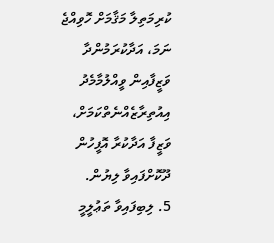ކުރިމަތިލާ މަޤާމަށް ހޮވިއްޖެ ނަމަ، އަދާކުރަމުންދާ ވަޒީފާއިން ވީއްލުމާމެދު އިއުތިރާޒެއްނެތްކަމަށް، ވަޒީފާ އަދާކުރާ އޮފީހުން ދޫކޮށްފައިވާ ލިޔުން.
5. ލިބިފައިވާ ތަޢުލީމީ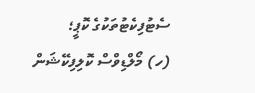ސެޓުފިކެޓުތަކުގެ ކޮޕީ؛
(ހ) މޯލްޑިވްސް ކޮލިފިކޭޝަން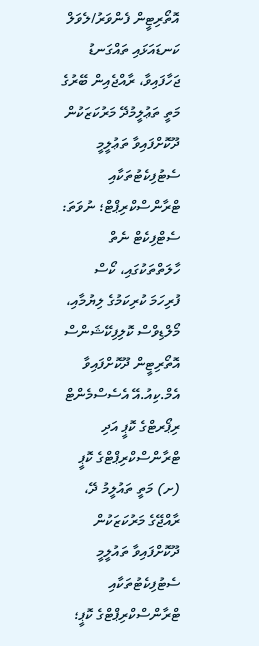އޮތޯރިޓީން ފެންވަރު/ލެވަލް ކަނޑައަޅައި ތައްގަނޑު ޖަހާފައިވާ، ރާއްޖެއިން ބޭރުގެ މަތީ ތަޢުލީމުދޭ މަރުކަޒަކުން ދޫކޮށްފައިވާ ތަޢުލީމީ ސެޓުފިކެޓުތަކާއި ޓްރާންސްކްރިޕްޓް؛ ނުވަތަ: ސެޓްފިކެޓް ނެތް ހާލަތްތަކުގައި، ކޯސް ފުރިހަމަ ކުރިކަމުގެ ލިޔުމާއި، މޯލްޑިވްސް ކޮލިފިކޭޝަންސް އޮތޯރިޓީން ދޫކޮށްފައިވާ އެމް.ކިއު.އޭ އެސެސްމެންޓް ރިޕޯރޓްގެ ކޮޕީ އަދި ޓްރާންސްކްރިޕްޓްގެ ކޮޕީ
(ށ) މަތީ ތައުލީމު ދޭ، ރާއްޖޭގެ މަރުކަޒަކުން ދޫކޮށްފައިވާ ތައުލީމީ ސެޓުފިކެޓުތަކާއި ޓްރާންސްކްރިޕްޓްގެ ކޮޕީ؛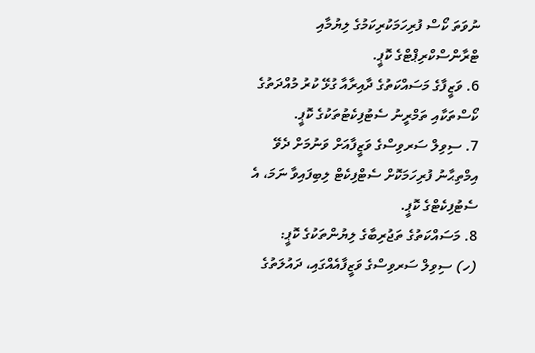ނުވަތަ ކޯސް ފުރިހަމަކުރިކަމުގެ ލިޔުމާއި ޓްރާންސްކްރިޕްޓްގެ ކޮޕީ.
6. ވަޒީފާގެ މަސައްކަތުގެ ދާއިރާއާ ގުޅޭ ކުރު މުއްދަތުގެ ކޯސްތަކާއި ތަމްރީނު ސެޓުފިކެޓުތަކުގެ ކޮޕީ.
7. ސިވިލް ސަރވިސްގެ ވަޒީފާއަށް ވަނުމަށް ދެވޭ އިމްތިޙާނު ފުރިހަމަކޮށް ސެޓްފިކެޓް ލިބިފައިވާ ނަމަ، އެ ސެޓުފިކެޓްގެ ކޮޕީ.
8. މަސައްކަތުގެ ތަޖުރިބާގެ ލިޔުންތަކުގެ ކޮޕީ:
(ހ) ސިވިލް ސަރވިސްގެ ވަޒީފާއެއްގައި، ދައުލަތުގެ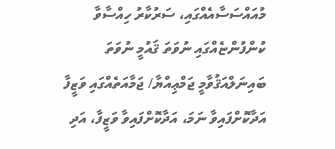މުއައްސަސާއެއްގައި، ސަރުކާރު ހިއްސާވާ ކުންފުންޏެއްގައި ނުވަތަ ޤައުމީ ނުވަތަ ބައިނަލްއަޤުވާމީ ޖަމްޢިއްޔާ/ ޖަމާއަތެއްގައި ވަޒީފާ އަދާކޮށްފައިވާ ނަމަ، އަދާކޮށްފައިވާ ވަޒީފާ، އަދި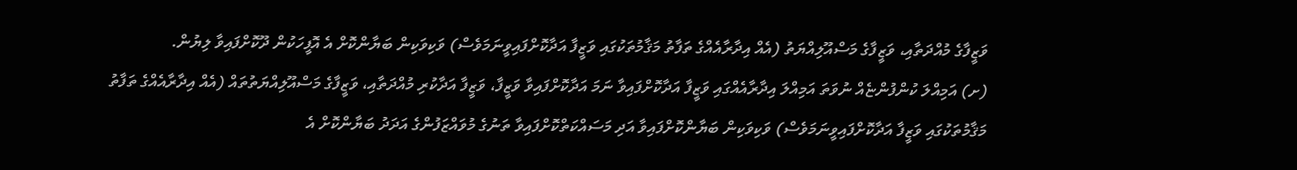ވަޒީފާގެ މުއްދަތާއި، ވަޒީފާގެ މަސްއޫލިއްޔަތު (އެއް އިދާރާއެއްގެ ތަފާތު މަޤާމުތަކުގައި ވަޒީފާ އަދާކޮށްފައިވީނަމަވެސް) ވަކިވަކިން ބަޔާންކޮށް އެ އޮފީހަކުން ދޫކޮށްފައިވާ ލިޔުން.
(ށ) އަމިއްލަ ކުންފުންޏެއް ނުވަތަ އަމިއްލަ އިދާރާއެއްގައި ވަޒީފާ އަދާކޮށްފައިވާ ނަމަ އަދާކޮށްފައިވާ ވަޒީފާ، ވަޒީފާ އަދާކުރި މުއްދަތާއި، ވަޒީފާގެ މަސްއޫލިއްޔަތުތައް (އެއް އިދާރާއެއްގެ ތަފާތު މަޤާމުތަކުގައި ވަޒީފާ އަދާކޮށްފައިވީނަމަވެސް) ވަކިވަކިން ބަޔާންކޮށްފައިވާ އަދި މަސައްކަތްކޮށްފައިވާ ތަނުގެ މުވައްޒަފުންގެ އަދަދު ބަޔާންކޮށް އެ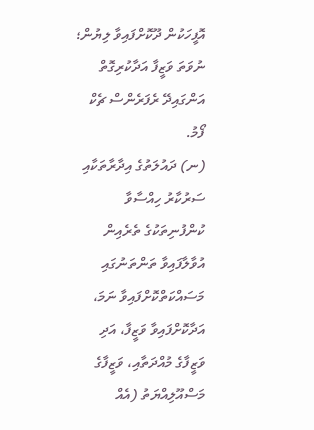އޮފީހަކުން ދޫކޮށްފައިވާ ލިޔުން؛ ނުވަތަ ވަޒީފާ އަދާކުރިގޮތް އަންގައިދޭ ރެފަރެންސް ޗެކް ފޯމު.
(ނ) ދައުލަތުގެ އިދާރާތަކާއި ސަރުކާރު ހިއްސާވާ ކުންފުނިތަކުގެ ތެރެއިން އުވާލާފައިވާ ތަންތަނުގައި މަސައްކަތްކޮށްފައިވާ ނަމަ،  އަދާކޮށްފައިވާ ވަޒީފާ، އަދި ވަޒީފާގެ މުއްދަތާއި، ވަޒީފާގެ މަސްއޫލިއްޔަތު (އެއް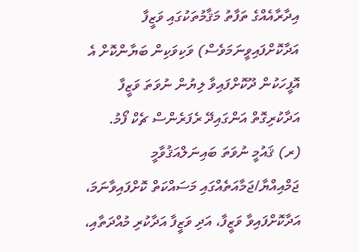އިދާރާއެއްގެ ތަފާތު މަޤާމުތަކުގައި ވަޒީފާ އަދާކޮށްފައިވީނަމަވެސް) ވަކިވަކިން ބަޔާންކޮށް އެ އޮފީހަކުން ދޫކޮށްފައިވާ ލިޔުން ނުވަތަ ވަޒީފާ އަދާކުރިގޮތް އަންގައިދޭ ރެފަރެންސް ޗެކް ފޯމު.
(ރ) ޤައުމީ ނުވަތަ ބައިނަލްއަޤުވާމީ ޖަމްއިއްޔާ/ޖަމާއަތެއްގައި މަސައްކަތް ކޮށްފައިވާނަމަ، އަދާކޮށްފައިވާ ވަޒީފާ، އަދި ވަޒީފާ އަދާކުރި މުއްދަތާއި،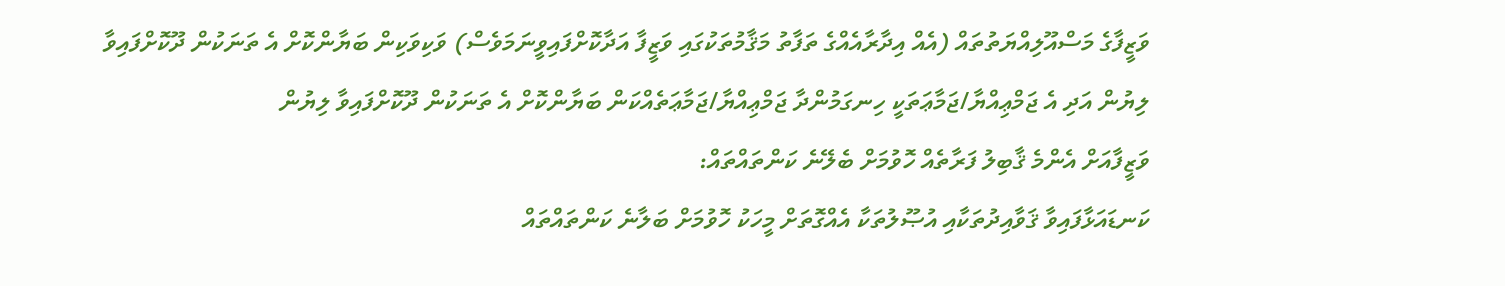ވަޒީފާގެ މަސްއޫލިއްޔަތުތައް (އެއް އިދާރާއެއްގެ ތަފާތު މަޤާމުތަކުގައި ވަޒީފާ އަދާކޮށްފައިވީނަމަވެސް) ވަކިވަކިން ބަޔާންކޮށް އެ ތަނަކުން ދޫކޮށްފައިވާ ލިޔުން އަދި އެ ޖަމްޢިއްޔާ/ޖަމާޢަތަކީ ހިނގަމުންދާ ޖަމްޢިއްޔާ/ޖަމާޢަތެއްކަން ބަޔާންކޮށް އެ ތަނަކުން ދޫކޮށްފައިވާ ލިޔުން
ވަޒީފާއަށް އެންމެ ޤާބިލު ފަރާތެއް ހޮވުމަށް ބެލޭނެ ކަންތައްތައް:
ކަނޑައަޅާފައިވާ ޤަވާއިދުތަކާއި އުޞޫލުތަކާ އެއްގޮތަށް މީހަކު ހޮވުމަށް ބަލާނެ ކަންތައްތައް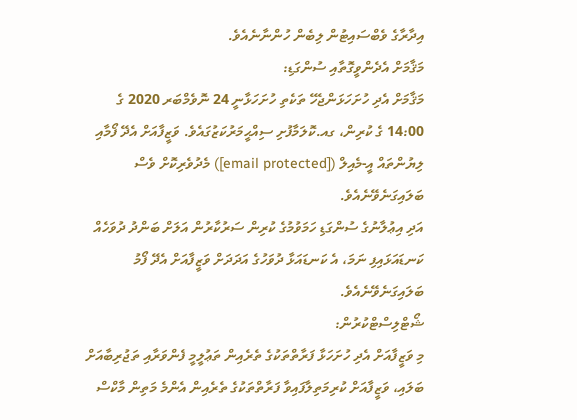އިދާރާގެ ވެބްސައިޓުން ލިބެން ހުންނާނެއެވެ.
މަޤާމަށް އެދެންވީގޮތާއި ސުންގަޑި:
މަޤާމަށް އެދި ހުށަހަޅަންޖެހޭ ތަކެތި ހުށަހަޅާނީ 24 ނޮވެމްބަރ 2020 ގެ 14:00 ގެ ކުރިން، ގއ.ކޮލަމާފުށި ސިއްޙީމަރުކަޒުގައެވެ. ވަޒީފާއަށް އެދޭ ފޯމާއި ލިޔުންތައް އީ-މެއިލް ([email protected]) މެދުވެރިކޮށް ވެސް ބަލައިގަނެވޭނެއެވެ.
އަދި އިޢުލާނުގެ ސުންގަޑި ހަމަވުމުގެ ކުރިން ސަރުކާރުން އަލަށް ބަންދު ދުވަހެއް ކަނޑައަޅައިފި ނަމަ، އެ ކަނޑައަޅާ ދުވަހުގެ އަދަދަށް ވަޒީފާއަށް އެދޭ ފޯމު ބަލައިގަނެވޭނެއެވެ.
ޝޯޓްލިސްޓްކުރުން:
މި ވަޒީފާއަށް އެދި ހުށަހަޅާ ފަރާތްތަކުގެ ތެރެއިން ތަޢުލީމީ ފެންވަރާއި ތަޖުރިބާއަށް ބަލައި، ވަޒީފާއަށް ކުރިމަތިލާފައިވާ ފަރާތްތަކުގެ ތެރެއިން އެންމެ މަތިން މާކްސް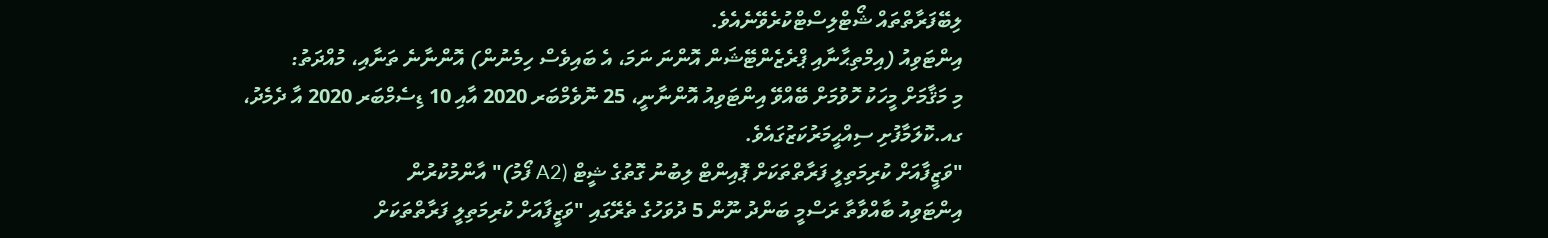ލިބޭފަރާތްތައް ޝޯޓްލިސްޓްކުރެވޭނެއެވެ.
އިންޓަވިއު (އިމްތިޙާނާއި ޕްރެޒެންޓޭޝަން އޮންނަ ނަމަ، އެ ބައިވެސް ހިމެނުން) އޮންނާނެ ތަނާއި، މުއްދަތު:
މި މަޤާމަށް މީހަކު ހޮވުމަށް ބޭއްވޭ އިންޓަވިއު އޮންނާނީ، 25 ނޮވެމްބަރ 2020 އާއި 10 ޑިސެމްބަރ 2020 އާ ދެމެދު، ގއ.ކޮލަމާފުށި ސިއްޙީމަރުކަޒުގައެވެ.
"ވަޒީފާއަށް ކުރިމަތިލީ ފަރާތްތަކަށް ޕޮއިންޓް ލިބުނު ގޮތުގެ ޝީޓް (A2 ފޯމު)" އާންމުކުރުން
އިންޓަވިއު ބާއްވާތާ ރަސްމީ ބަންދު ނޫން 5 ދުވަހުގެ ތެރޭގައި "ވަޒީފާއަށް ކުރިމަތިލީ ފަރާތްތަކަށް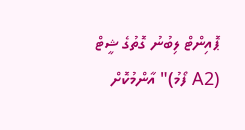ޕޮއިންޓް ލިބުނު ގޮތުގެ ޝީޓް (A2 ފޯމު)" އާންމުކޮށް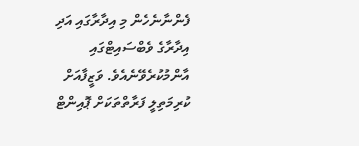ފެންނާނެހެން މި އިދާރާގައި އަދި އިދާރާގެ ވެބްސައިޓްގައި އާންމުކުރެވޭނެއެވެ. ވަޒީފާއަށް ކުރިމަތިލީ ފަރާތްތަކަށް ޕޮއިންޓް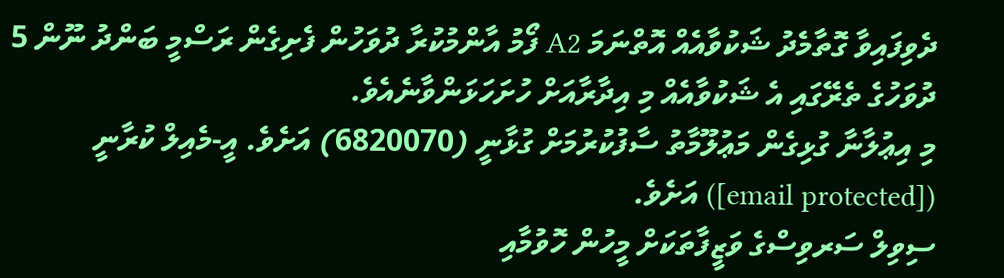ދެވިފައިވާ ގޮތާމެދު ޝަކުވާއެއް އޮތްނަމަ A2 ފޯމު އާންމުކުރާ ދުވަހުން ފެށިގެން ރަސްމީ ބަންދު ނޫން 5 ދުވަހުގެ ތެރޭގައި އެ ޝަކުވާއެއް މި އިދާރާއަށް ހުށަހަޅަންވާނެއެވެ.
މި އިޢުލާނާ ގުޅިގެން މަޢުލޫމާތު ސާފުކުރުމަށް ގުޅާނީ (6820070) އަށެވެ. އީ-މެއިލް ކުރާނީ ([email protected]) އަށެވެ.
ސިވިލް ސަރވިސްގެ ވަޒީފާތަކަށް މީހުން ހޮވުމާއި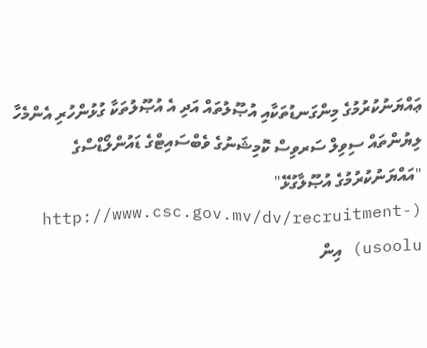ޢައްޔަނުކުރުމުގެ މިންގަނޑުތަކާއި އުޞޫލުތައް އަދި އެ އުޞޫލުތަކާ ގުޅުންހުރި އެންމެހާ ލިޔުންތައް ސިވިލް ސަރވިސް ކޮމިޝަނުގެ ވެބްސައިޓްގެ ޑައުންލޯޑްސްގެ "އައްޔަނުކުރުމުގެ އުޞޫލާގުޅޭ" (http://www.csc.gov.mv/dv/recruitment-usoolu) އިން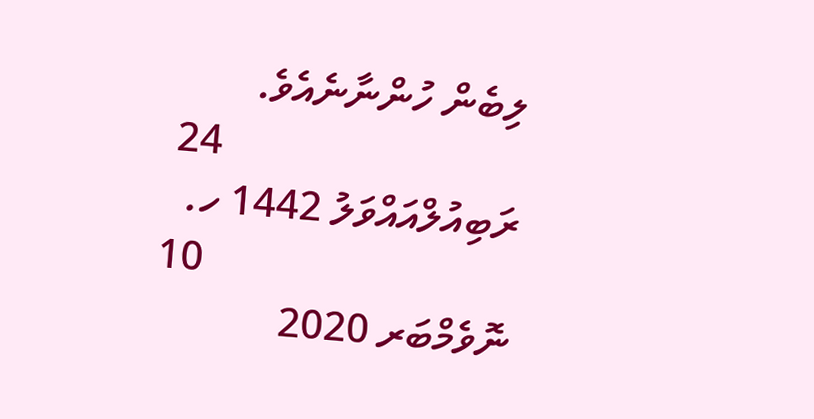ލިބެން ހުންނާނެއެވެ.
                             24 ރަބިއުލްއައްވަލު 1442 ހ.
                              10 ނޮވެމްބަރ 2020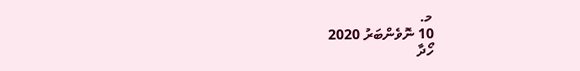މ.
10 ނޮވެންބަރު 2020
ހޯދާ